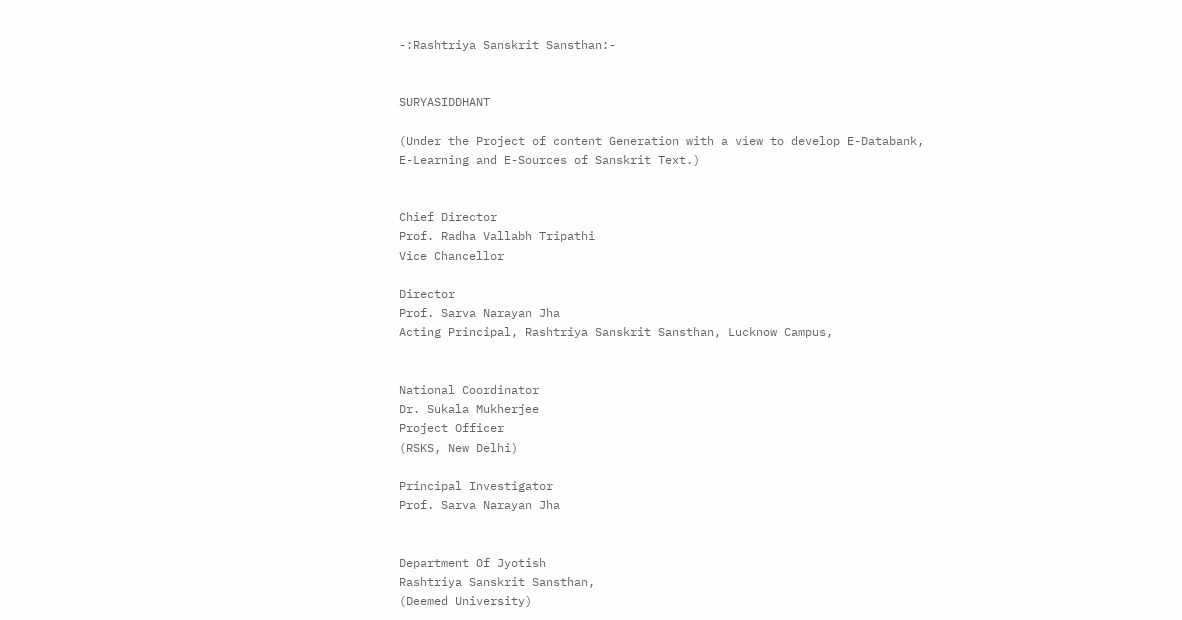-:Rashtriya Sanskrit Sansthan:-


SURYASIDDHANT

(Under the Project of content Generation with a view to develop E-Databank,
E-Learning and E-Sources of Sanskrit Text.)


Chief Director
Prof. Radha Vallabh Tripathi
Vice Chancellor

Director
Prof. Sarva Narayan Jha
Acting Principal, Rashtriya Sanskrit Sansthan, Lucknow Campus,


National Coordinator
Dr. Sukala Mukherjee
Project Officer
(RSKS, New Delhi)

Principal Investigator
Prof. Sarva Narayan Jha


Department Of Jyotish
Rashtriya Sanskrit Sansthan,
(Deemed University)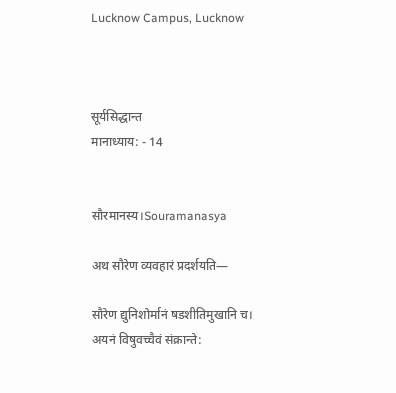Lucknow Campus, Lucknow



सूर्यसिद्धान्त
मानाध्याय: - 14


सौरमानस्य।Souramanasya

अथ सौरेण व्यवहारं प्रदर्शयति—

सौरेण द्युनिशोर्मानं षडशीतिमुखानि च।
अयनं विषुवच्चैवं संक्रान्ते: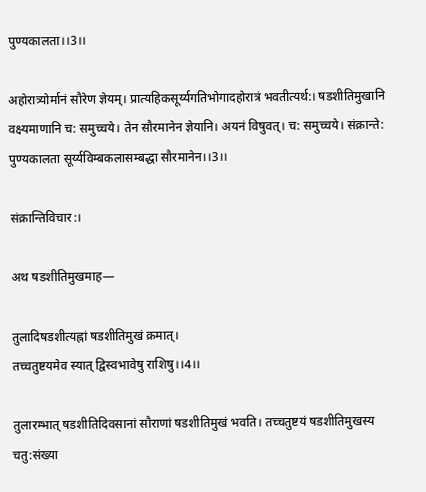पुण्यकालता।।3।।

अहोरात्र्योर्मानं सौरेण ज्ञेयम्। प्रात्यहिकसूर्य्यगतिभोगादहोरात्रं भवतीत्यर्थ:। षडशीतिमुखानि वक्ष्यमाणानि च: समुच्चये। तेन सौरमानेन ज्ञेयानि। अयनं विषुवत्। च: समुच्चये। संक्रान्ते: पुण्यकालता सूर्य्यविम्बकलासम्बद्धा सौरमानेन।।3।।

संक्रान्तिविचार:।

अथ षडशीतिमुखमाह—

तुलादिषडशीत्यह्नां षडशीतिमुखं क्रमात्।
तच्चतुष्टयमेव स्यात् द्विस्वभावेषु राशिषु।।4।।

तुलारम्भात् षडशीतिदिवसानां सौराणां षडशीतिमुखं भवति। तच्चतुष्टयं षडशीतिमुखस्य चतु:संख्या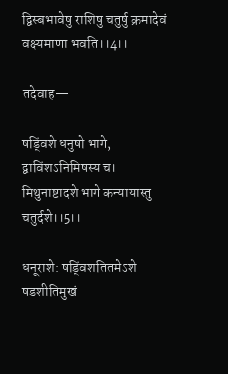द्विस्बभावेषु राशिषु चतुर्षु क्रमादेवं वक्ष्यमाणा भवति।।4।।

तदेवाह—

षड्विंशे धनुषो भागे, द्वाविंशऽनिमिषस्य च।
मिथुनाष्टादशे भागे कन्यायास्तु चतुर्दशे।।5।।

धनूराशे: षड्विंशतितमेऽशे षडशीतिमुखं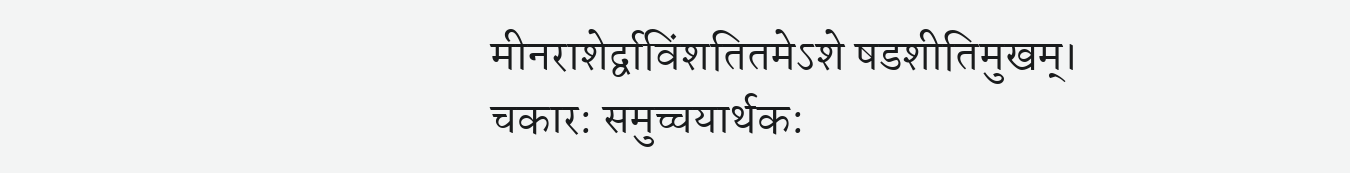मीनराशेर्द्वाविंशतितमेऽशे षडशीतिमुखम्। चकार: समुच्चयार्थक: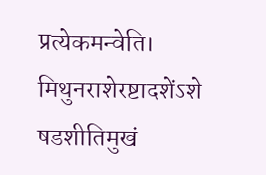प्रत्येकमन्वेति। मिथुनराशेरष्टादशेंऽशे षडशीतिमुखं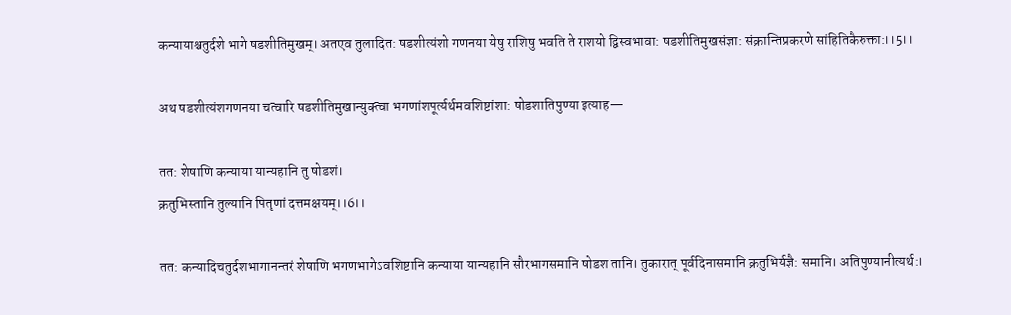कन्यायाश्चतुर्दशे भागे षडशीतिमुखम्। अतएव तुलादित: षडशीत्यंशो गणनया येषु राशिषु भवति ते राशयो द्विस्वभावा: षडशीतिमुखसंज्ञा: संक्रान्तिप्रकरणे सांहितिकैरुक्ता:।।5।।

अथ षडशीत्यंशगणनया चत्वारि षडशीतिमुखान्युक्त्वा भगणांशपूर्त्यर्थमवशिष्टांशा: षोडशातिपुण्या इत्याह—

तत: शेषाणि कन्याया यान्यहानि तु षोडशं।
क्रतुभिस्तानि तुल्यानि पितृणां दत्तमक्षयम्।।6।।

तत: कन्यादिचतुर्दशभागानन्तरं शेषाणि भगणभागेऽवशिष्टानि कन्याया यान्यहानि सौरभागसमानि षोडश तानि। तुकारात् पूर्वदिनासमानि क्रतुभिर्यज्ञै: समानि। अतिपुण्यानीत्यर्थ:।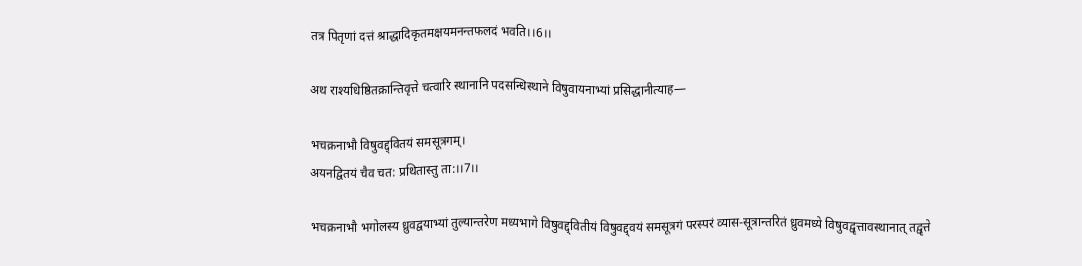तत्र पितृणां दत्तं श्राद्धादिकृतमक्षयमनन्तफलदं भवति।।6।।

अथ राश्यधिष्ठितक्रान्तिवृत्ते चत्वारि स्थानानि पदसन्धिस्थाने विषुवायनाभ्यां प्रसिद्धानीत्याह—

भचक्रनाभौ विषुवद्द्वितयं समसूत्रगम्।
अयनद्वितयं चैव चत: प्रथितास्तु ता:।।7।।

भचक्रनाभौ भगोलस्य ध्रुवद्वयाभ्यां तुल्यान्तरेण मध्यभागे विषुवद्द्वितीयं विषुवद्द्वयं समसूत्रगं परस्परं व्यास-सूत्रान्तरितं ध्रुवमध्ये विषुवद्वृत्तावस्थानात् तद्वृत्ते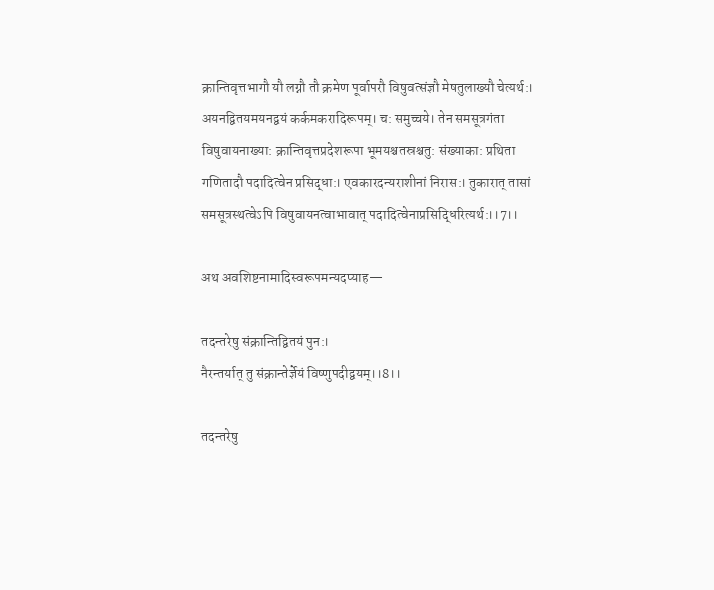क्रान्तिवृत्तभागौ यौ लग्नौ तौ क्रमेण पूर्वापरौ विषुवत्संज्ञौ मेषतुलाख्यौ चेत्यर्थ:। अयनद्वितयमयनद्वयं कर्कमकरादिरूपम्। च: समुच्चये। तेन समसूत्रगंता विषुवायनाख्या: क्रान्तिवृत्तप्रदेशरूपा भूमयश्चतस्रश्चतु: संख्याका: प्रथिता गणितादौ पदादित्वेन प्रसिद्धा:। एवकारदन्यराशीनां निरास:। तुकारात् तासां समसूत्रस्थत्वेऽपि विषुवायनत्वाभावात् पदादित्वेनाप्रसिद्धिरित्यर्थ:।।7।।

अथ अवशिष्टनामादिस्वरूपमन्यदप्याह—

तदन्तरेषु संक्रान्तिद्वितयं पुन:।
नैरन्तर्यात् तु संक्रान्तेर्ज्ञेयं विष्णुपदीद्वयम्।।8।।

तदन्तरेषु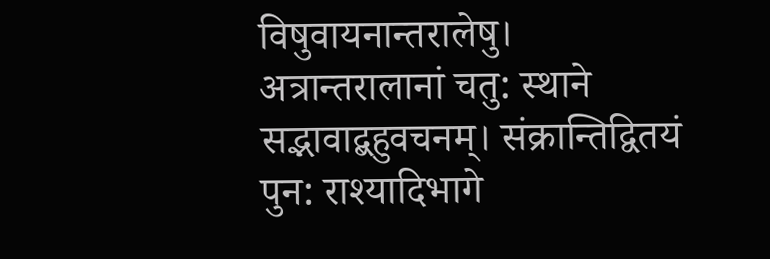विषुवायनान्तरालेषु। अत्रान्तरालानां चतु: स्थाने सद्भावाद्बहुवचनम्। संक्रान्तिद्वितयं पुन: राश्यादिभागे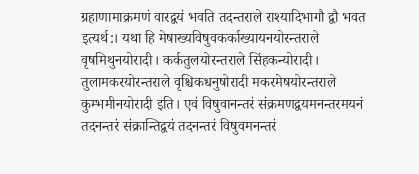ग्रहाणामाक्रमणं वारद्वयं भवति तदन्तराले राश्यादिभागौ द्वौ भवत इत्यर्थ:। यथा हि मेषाख्यविषुवकर्काख्यायनयोरन्तराले वृषमिथुनयोरादी। कर्कतुलयोरन्तराले सिंहकन्योरादी। तुलामकरयोरन्तराले वृश्चिकधनुषोरादी मकरमेषयोरन्तराले कुम्भमीनयोरादी इति। एवं विषुवानन्तरं संक्रमणद्वयमनन्तरमयनं तदनन्तरं संक्रान्तिद्वयं तदनन्तरं विषुवमनन्तरं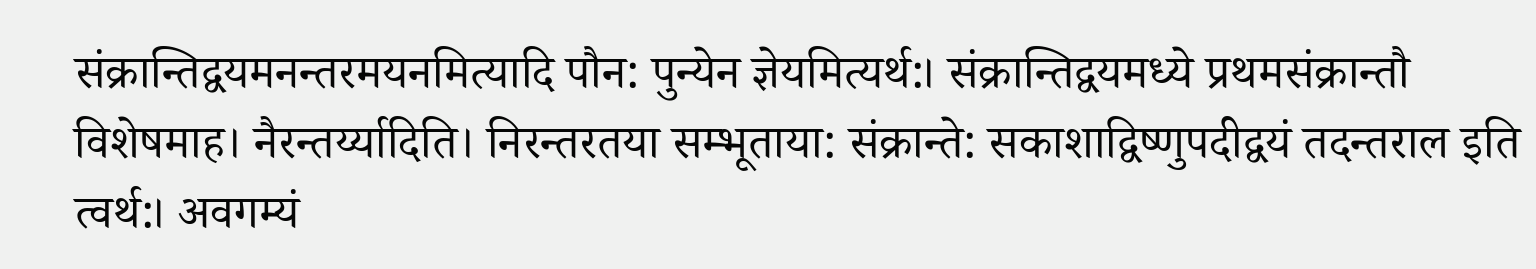संक्रान्तिद्वयमनन्तरमयनमित्यादि पौन: पुन्येन ज्ञेयमित्यर्थ:। संक्रान्तिद्वयमध्ये प्रथमसंक्रान्तौ विशेषमाह। नैरन्तर्य्यादिति। निरन्तरतया सम्भूताया: संक्रान्ते: सकाशाद्विष्णुपदीद्वयं तदन्तराल इति त्वर्थ:। अवगम्यं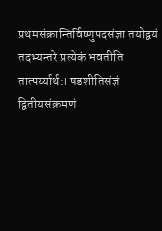प्रथमसंक्रान्तिर्विष्णुपदसंज्ञा तयोद्वयं तदभ्यन्तरे प्रत्येकं भवतीति तात्पर्य्यार्थ:। षडशीतिसंज्ञं द्वितीयसंक्रमणं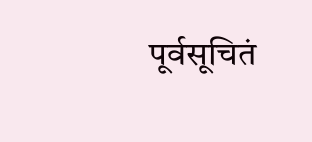पूर्वसूचितं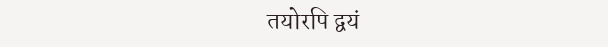तयोरपि द्वयं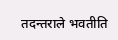तदन्तराले भवतीति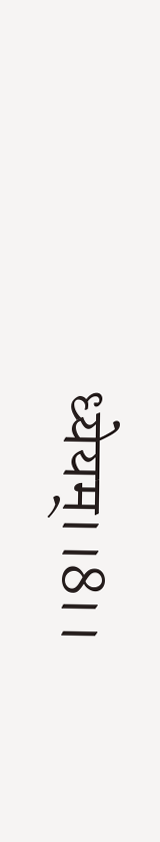ध्येयम्।।8।।